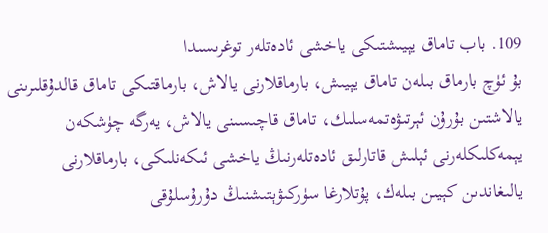109. باب تاماق يېيىشتىكى ياخشى ئادەتلەر توغرىسىدا
بۇ ئۈچ بارماق بىلەن تاماق يېيىش، بارماقلارنى يالاش، بارماقتىكى تاماق قالدۇقلىرىنى يالاشتىن بۇرۇن ئېرتىۋەتمەسلىك، تاماق قاچىسىنى يالاش، يەرگە چۈشكەن يېمەكلىكلەرنى ئېلىش قاتارلىق ئادەتلەرنىڭ ياخشى ئىكەنلىكى، بارماقلارنى يالىغاندىن كېيىن بىلەك، پۇتلارغا سۈركىۋېتىشنىڭ دۇرۇسلۇقى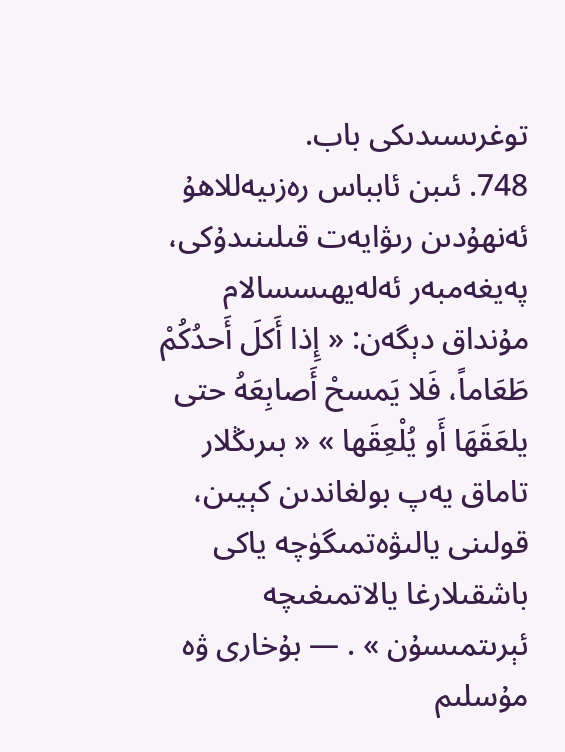توغرىسىدىكى باب.
748. ئىبن ئابباس رەزىيەللاھۇ ئەنھۇدىن رىۋايەت قىلىنىدۇكى، پەيغەمبەر ئەلەيھىسسالام مۇنداق دېگەن: « إِذا أَكلَ أَحدُكُمْ طَعَاماً، فَلا يَمسحْ أَصابِعَهُ حتى يلعَقَهَا أَو يُلْعِقَها » « بىرىڭلار تاماق يەپ بولغاندىن كېيىن، قولىنى يالىۋەتمىگۈچە ياكى باشقىلارغا يالاتمىغىچە ئېرىتمىسۇن » . ― بۇخارى ۋە مۇسلىم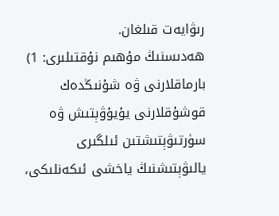رىۋايەت قىلغان.
ھەدىسنىڭ مۇھىم نۇقتىلىرى: 1) بارماقلارنى ۋە شۇنىڭدەك قوشۇقلارنى يۇيۇۋېتىش ۋە سۈرتىۋېتىشتىن ئىلگىرى يالىۋېتىشنىڭ ياخشى ئىكەنلىكى،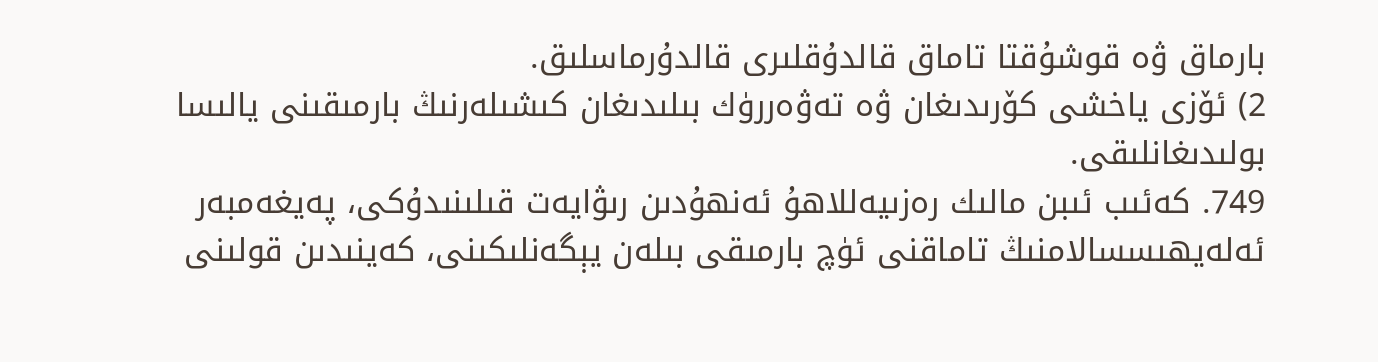بارماق ۋە قوشۇقتا تاماق قالدۇقلىرى قالدۇرماسلىق.
2) ئۆزى ياخشى كۆرىدىغان ۋە تەۋەررۈك بىلىدىغان كىشىلەرنىڭ بارمىقىنى يالىسا بولىدىغانلىقى.
749. كەئىب ئىبن مالىك رەزىيەللاھۇ ئەنھۇدىن رىۋايەت قىلىنىدۇكى، پەيغەمبەر ئەلەيھىسسالامنىڭ تاماقنى ئۈچ بارمىقى بىلەن يېگەنلىكىنى، كەينىدىن قولىنى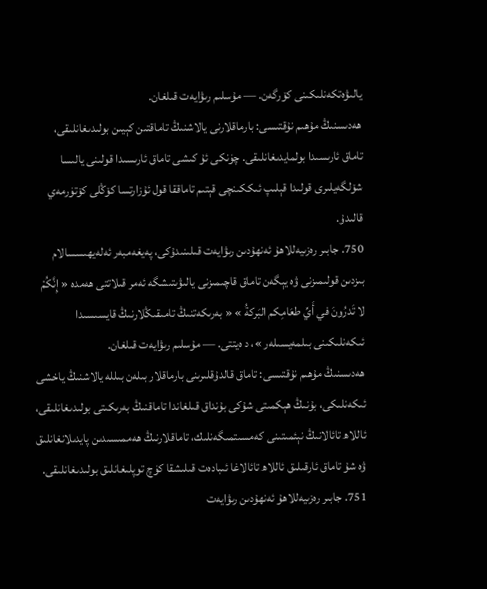يالىۋەتكەنلىكىنى كۆرگەن. ― مۇسلىم رىۋايەت قىلغان.
ھەدىسنىڭ مۇھىم نۇقتىسى: بارماقلارنى يالاشنىڭ تاماقتىن كېيىن بولىدىغانلىقى، تاماق ئارىسىدا بولمايدىغانلىقى. چۈنكى ئۇ كىشى تاماق ئارىسىدا قولىنى يالىسا شۆلگەيلىرى قولىدا قېلىپ ئىككىنچى قېتىم تاماققا قول ئۇزارتسا كۆڭلى كۆتۈرمەي قالىدۇ.
750. جابىر رەزىيەللاھۇ ئەنھۇدىن رىۋايەت قىلىنىدۇكى، پەيغەمبەر ئەلەيھىسسالام بىزدىن قولىمىزنى ۋە يېگەن تاماق قاچىمىزنى يالىۋىتىشگە ئەمر قىلاتتى ھەمدە « إِنَّكُمْ لا تَدرُونَ في أَيِّ طعَامِكم البَركةُ » « بەرىكەتنىڭ تامىقىڭلارنىڭ قايسىسىدا ئىكەنلىكىنى بىلمەيسىلەر »، د ەيتتى. ― مۇسلىم رىۋايەت قىلغان.
ھەدىسنىڭ مۇھىم نۇقتىسى: تاماق قالدۇقلىرىنى بارماقلار بىلەن بىللە يالاشنىڭ ياخشى ئىكەنلىكى، بۇنىڭ ھېكمىتى شۇكى بۇنداق قىلغاندا تاماقنىڭ بەرىكىتى بولىدىغانلىقى، ئاللاھ تائالانىڭ نېئمىتىنى كەمسىتمىگەنلىك، تاماقلارنىڭ ھەممىسىدىن پايدىلانغانلىق ۋە شۇ تاماق ئارقىلىق ئاللاھ تائالاغا ئىبادەت قىلىشقا كۈچ توپلىغانلىق بولىدىغانلىقى.
751. جابىر رەزىيەللاھۇ ئەنھۇدىن رىۋايەت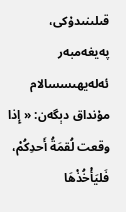قىلىنىدۇكى، پەيغەمبەر ئەلەيھىسسالام مۇنداق دېگەن: « إِذا وقعت لُقمَةُ أَحدِكُمْ، فَليَأْخُذْهَا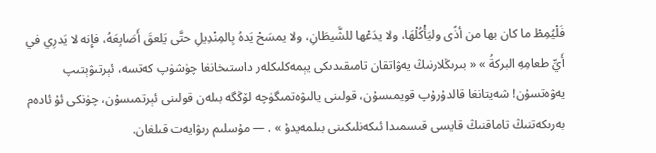فَلْيُمِطْ ما كان بها من أذًى وليَأْكُلْهَا، ولا يدَعْها للشَّيطَانِ، ولا يمسَحْ يَدهُ بِالمِنْدِيلِ حتَّى يَلعقَ أَصَابِعَهُ، فإِنه لا يَدرِي في أَيِّ طعامِهِ البركةُ » « بىرىڭلارنىڭ يەۋاتقان تامىقىدىكى يېمەكلىكلەر داستىخانغا چۈشۈپ كەتسە، ئېرتىۋېتىپ يەۋەتسۇن! شەيتانغا قالدۇرۇپ قويمىسۇن، قولىنى يالىۋەتمىگۈچە لۆڭگە بىلەن قولىنى ئېرتمىسۇن، چۈنكى ئۇ ئادەم بەرىكەتنىڭ تاماقنىڭ قايسى قىسمىدا ئىكەنلىكىنى بىلمەيدۇ » . ― مۇسلىم رىۋايەت قىلغان.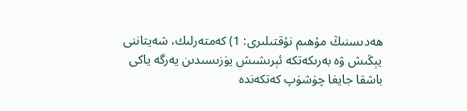ھەدىسنىڭ مۇھىم نۇقتىلىرى: 1) كەمتەرلىك، شەيتاننى يېڭىش ۋە بەرىكەتكە ئېرىشىش يۈزىسىدىن يەرگە ياكى باشقا جايغا چۈشۈپ كەتكەندە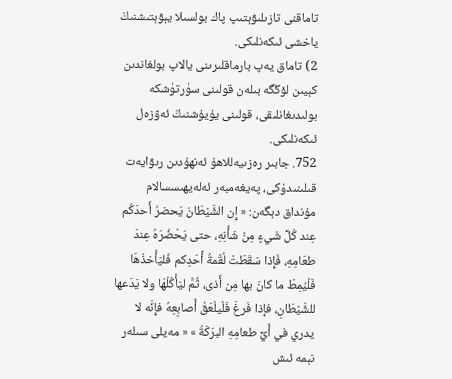تاماقنى تازىلىۋېتىپ پاك بولسىلا يېۋېتىشنىڭ ياخشى ئىكەنلىكى.
2) تاماق يەپ بارماقلىرىنى يالاپ بولغاندىن كېيىن لۆڭگە بىلەن قولىنى سۈرتۈشكە بولىدىغانلىقى، قولىنى يۇيۇشنىڭ ئەۋزەل ئىكەنلىكى.
752. جابىر رەزىيەللاھۇ ئەنھۇدىن رىۋايەت قىلىنىدۇكى، پەيغەمبەر ئەلەيھىسسالام مۇنداق دېگەن: « إِن الشَّيْطَانَ يَحضرُ أَحدَكُم عِند كُلِّ شَيءٍ مِنْ شَأْنِهِ، حتى يَحْضُرَهُ عِندَ طعَامِهِ، فَإِذا سَقَطَتْ لُقْمةُ أَحَدِكم فَليَأْخذْهَا فَلْيُمِطْ ما كانَ بها مِن أَذى، ثُمَّ ليَأْكُلْهَا ولا يَدَعها للشَّيْطَانِ، فإذا فَرغَ فَلْيلْعَقْ أَصابِعِهُ فإِنَّه لا يدري في أَيِّ طعامِهِ البرَكَةُ » « مەيلى سىلەر نېمە ئىش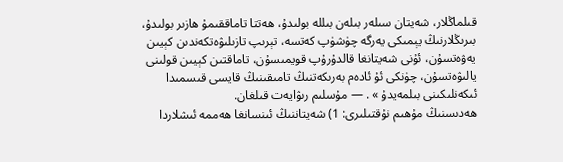قىلماڭلار، شەيتان سىلەر بىلەن بىللە بولىدۇ، ھەتتا تاماققىمۇ ھازىر بولىدۇ، بىرىڭلارنىڭ يېمىكى يەرگە چۈشۈپ كەتسە، تېرىپ تازىلىۋەتكەندىن كېيىن يەۋەتسۇن، ئۇنى شەيتانغا قالدۇرۇپ قويمىسۇن، تاماقتىن كېيىن قولىنى يالىۋەتسۇن، چۈنكى ئۇ ئادەم بەرىكەتنىڭ تامىقىنىڭ قايسى قىسمىدا ئىكەنلىكىنى بىلمەيدۇ » . ― مۇسلىم رىۋايەت قىلغان.
ھەدىسنىڭ مۇھىم نۇقتىلىرى: 1) شەيتاننىڭ ئىنسانغا ھەممە ئىشلاردا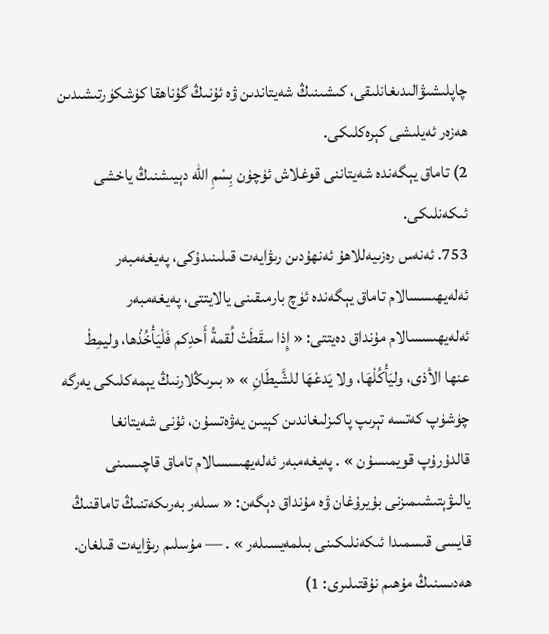چاپلىشىۋالىدىغانلىقى، كىشىنىڭ شەيتاندىن ۋە ئۇنىڭ گۇناھقا كۈشكۈرتىشىدىن ھەزەر ئەيلىشى كېرەكلىكى.
2) تاماق يېگەندە شەيتاننى قوغلاش ئۈچۈن بِسْمِ الله دېيىشنىڭ ياخشى ئىكەنلىكى.
753. ئەنەس رەزىيەللاھۇ ئەنھۇدىن رىۋايەت قىلىنىدۇكى، پەيغەمبەر ئەلەيھىسسالام تاماق يېگەندە ئۈچ بارمىقىنى يالايتتى، پەيغەمبەر ئەلەيھىسسالام مۇنداق دەيتتى: « إِذا سقَطَتْ لُقمةُ أَحدِكم فَلْيَأْخُذْها، وليمِطْ عنها الأذى، وليَأْكُلْهَا، ولا يَدعْهَا للشَّيطَانِ » « بىرىڭلارنىڭ يېمەكلىكى يەرگە چۈشۈپ كەتسە تېرىپ پاكىزلىغاندىن كېيىن يەۋەتسۇن، ئۇنى شەيتانغا قالدۇرۇپ قويمىسۇن » . پەيغەمبەر ئەلەيھىسسالام تاماق قاچىسىنى يالىۋېتىشىمىزنى بۇيرۇغان ۋە مۇنداق دېگەن: « سىلەر بەرىكەتنىڭ تاماقنىڭ قايسى قىسمىدا ئىكەنلىكىنى بىلمەيسىلەر » . ― مۇسلىم رىۋايەت قىلغان.
ھەدىسنىڭ مۇھىم نۇقتىلىرى: 1)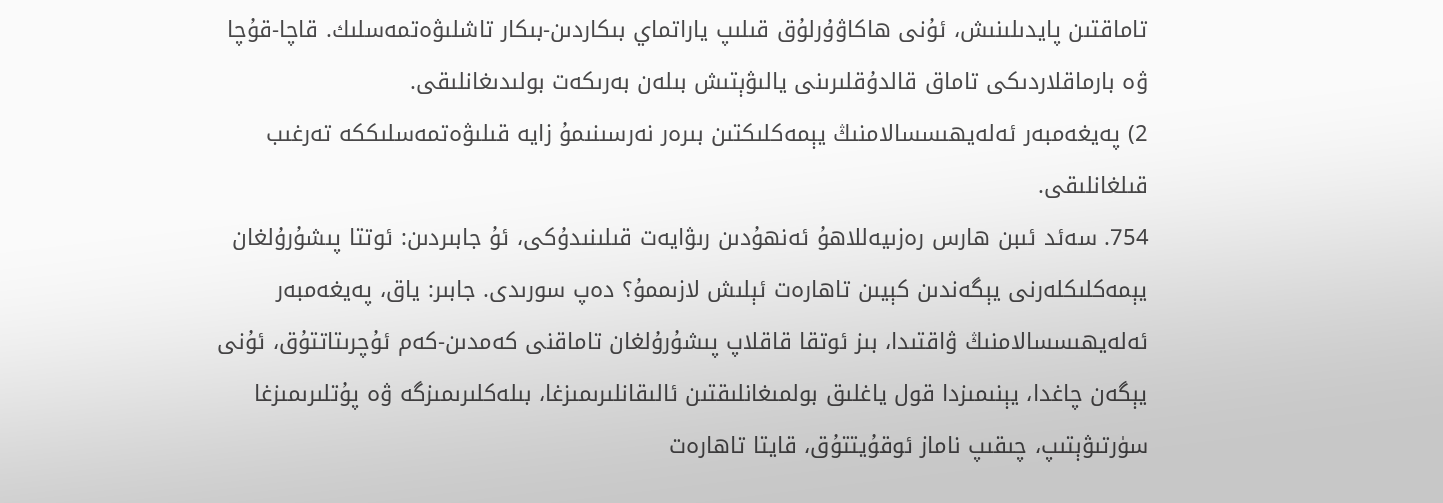تاماقتىن پايدىلىنىش، ئۇنى ھاكاۋۇرلۇق قىلىپ ياراتماي بىكاردىن-بىكار تاشلىۋەتمەسلىك. قاچا-قۇچا ۋە بارماقلاردىكى تاماق قالدۇقلىرىنى يالىۋېتىش بىلەن بەرىكەت بولىدىغانلىقى.
2) پەيغەمبەر ئەلەيھىسسالامنىڭ يېمەكلىكتىن بىرەر نەرسىنىمۇ زايە قىلىۋەتمەسلىككە تەرغىب قىلغانلىقى.
754. سەئد ئىبن ھارس رەزىيەللاھۇ ئەنھۇدىن رىۋايەت قىلىنىدۇكى، ئۇ جابىردىن: ئوتتا پىشۇرۇلغان يېمەكلىكلەرنى يېگەندىن كېيىن تاھارەت ئېلىش لازىممۇ؟ دەپ سورىدى. جابىر: ياق، پەيغەمبەر ئەلەيھىسسالامنىڭ ۋاقتىدا، بىز ئوتقا قاقلاپ پىشۇرۇلغان تاماقنى كەمدىن-كەم ئۇچرىتاتتۇق، ئۇنى يېگەن چاغدا، يېنىمىزدا قول ياغلىق بولمىغانلىقتىن ئالىقانلىرىمىزغا، بىلەكلىرىمىزگە ۋە پۇتلىرىمىزغا سۈرتىۋېتىپ، چىقىپ ناماز ئوقۇيتتۇق، قايتا تاھارەت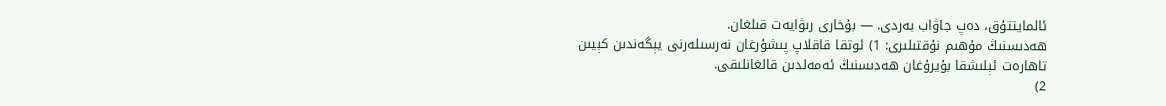ئالمايتتۇق، دەپ جاۋاب بەردى. ― بۇخارى رىۋايەت قىلغان.
ھەدىسنىڭ مۇھىم نۇقتىلىرى: 1) ئوتقا قاقلاپ پىشۇرغان نەرسىلەرنى يېگەندىن كېيىن تاھارەت ئېلىشقا بۇيرۇغان ھەدىسنىڭ ئەمەلدىن قالغانلىقى.
2)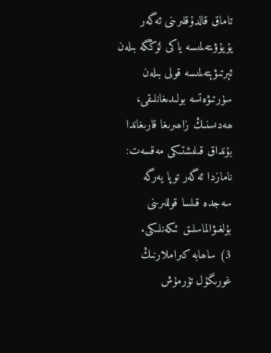تاماق قالدۇقلىرىنى ئەگەر يۇيۇۋىتەلمىسە ياكى لۆڭگە بىلەن ئېرتىۋېتەلمىسە قولى بىلەن سۈرتىۋەتسە بولىدىغانلىقى، ھەدىسنىڭ زاھىرىغا قارىغاندا بۇنداق قىلىشتىكى مەقسەت: نامازدا ئەگەر توپا يەرگە سەجدە قىلسا قوللىرىنى بۇلغىۋالماسلىق ئىكەنلىكى.
3) ساھابە كىراملارنىڭ غورىگۇل تۇرمۇش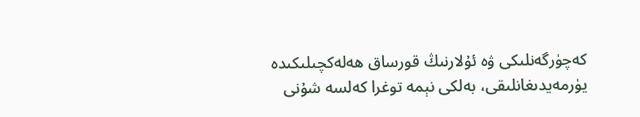كەچۈرگەنلىكى ۋە ئۇلارنىڭ قورساق ھەلەكچىلىكىدە يۈرمەيدىغانلىقى، بەلكى نېمە توغرا كەلسە شۇنى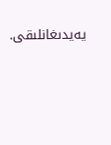يەيدىغانلىقى.